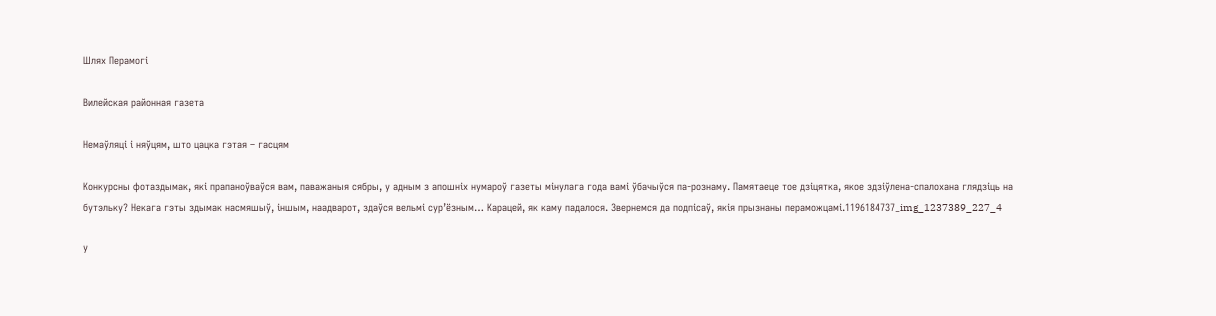Шлях Перамогі

Вилейская районная газета

Немаўляці і няўцям, што цацка гэтая – гасцям

Конкурсны фотаздымак, які прапаноўваўся вам, паважаныя сябры, у адным з апошніх нумароў газеты мінулага года вамі ўбачыўся па-рознаму. Памятаеце тое дзіцятка, якое здзіўлена-спалохана глядзіць на бутэльку? Некага гэты здымак насмяшыў, іншым, наадварот, здаўся вельмі сур’ёзным… Карацей, як каму падалося. Звернемся да подпісаў, якія прызнаны пераможцамі.1196184737_img_1237389_227_4

У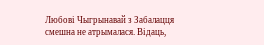Любові Чыгрынавай з Забалацця смешна не атрымалася. Відаць,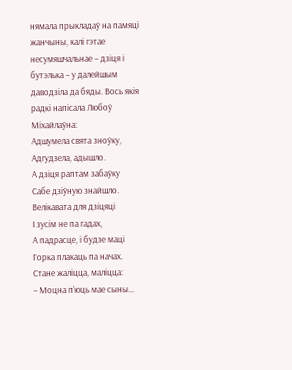нямала прыкладаў на памяці жанчыны, калі гэтае несумяшчальнае – дзіця і бутэлька – у далейшым даводзіла да бяды. Вось якія радкі напісала Любоў Міхайлаўна:
Адшумела свята зноўку,
Адгудзела, адышло.
А дзіця раптам забаўку
Сабе дзіўную знайшло.
Велікавата для дзіцяці
І зусім не па гадах,
А падрасце, і будзе маці
Горка плакаць па начах.
Стане жаліцца, маліцца:
– Моцна п’юць мае сыны…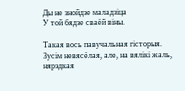Ды не знойдзе маладзіца
У той бядзе сваёй віны.

Такая вось павучальная гісторыя. Зусім невясёлая, але, на вялікі жаль, нярэдкая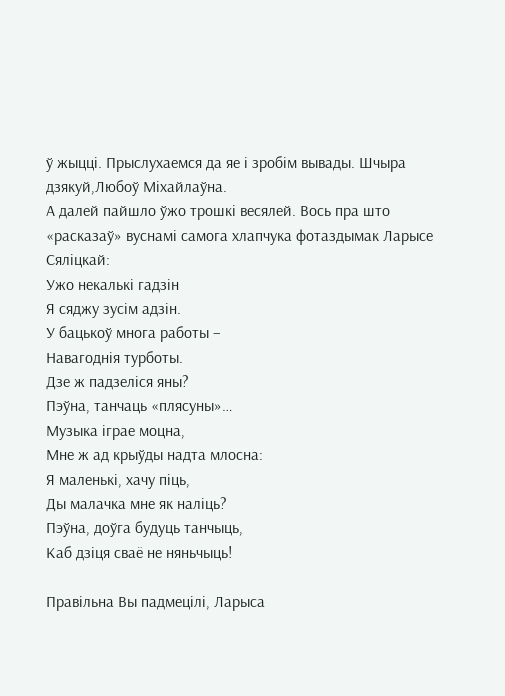ў жыцці. Прыслухаемся да яе і зробім вывады. Шчыра дзякуй,Любоў Міхайлаўна.
А далей пайшло ўжо трошкі весялей. Вось пра што «расказаў» вуснамі самога хлапчука фотаздымак Ларысе Сяліцкай:
Ужо некалькі гадзін
Я сяджу зусім адзін.
У бацькоў многа работы –
Навагоднія турботы.
Дзе ж падзеліся яны?
Пэўна, танчаць «плясуны»…
Музыка іграе моцна,
Мне ж ад крыўды надта млосна:
Я маленькі, хачу піць,
Ды малачка мне як наліць?
Пэўна, доўга будуць танчыць,
Каб дзіця сваё не няньчыць!

Правільна Вы падмецілі, Ларыса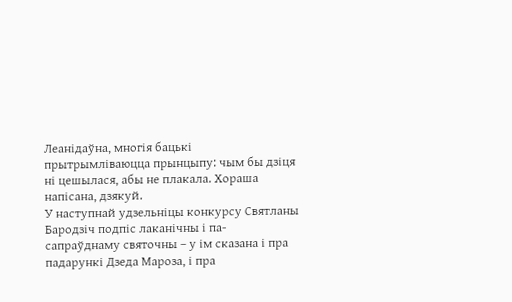Леанідаўна, многія бацькі прытрымліваюцца прынцыпу: чым бы дзіця ні цешылася, абы не плакала. Хораша напісана, дзякуй.
У наступнай удзельніцы конкурсу Святланы Бародзіч подпіс лаканічны і па-сапраўднаму святочны – у ім сказана і пра падарункі Дзеда Мароза, і пра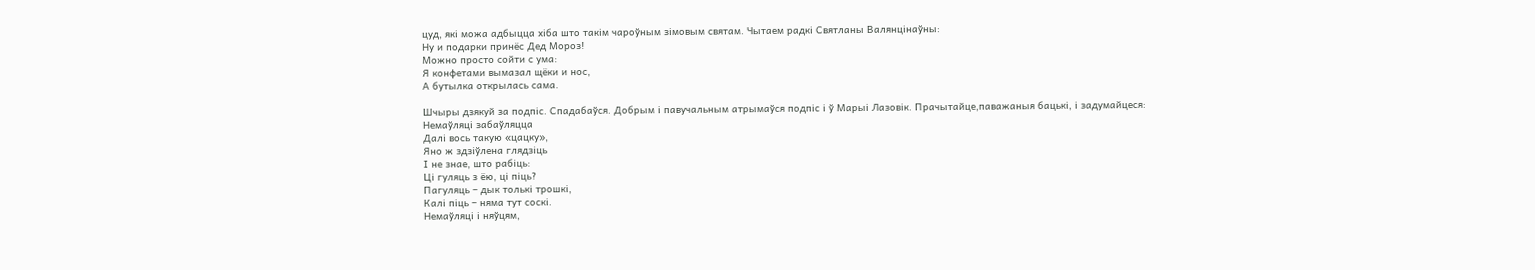цуд, які можа адбыцца хіба што такім чароўным зімовым святам. Чытаем радкі Святланы Валянцінаўны:
Ну и подарки принёс Дед Мороз!
Можно просто сойти с ума:
Я конфетами вымазал щёки и нос,
А бутылка открылась сама.

Шчыры дзякуй за подпіс. Спадабаўся. Добрым і павучальным атрымаўся подпіс і ў Марыі Лазовік. Прачытайце,паважаныя бацькі, і задумайцеся:
Немаўляці забаўляцца
Далі вось такую «цацку»,
Яно ж здзіўлена глядзіць
І не знае, што рабіць:
Ці гуляць з ёю, ці піць?
Пагуляць – дык толькі трошкі,
Калі піць – няма тут соскі.
Немаўляці і няўцям,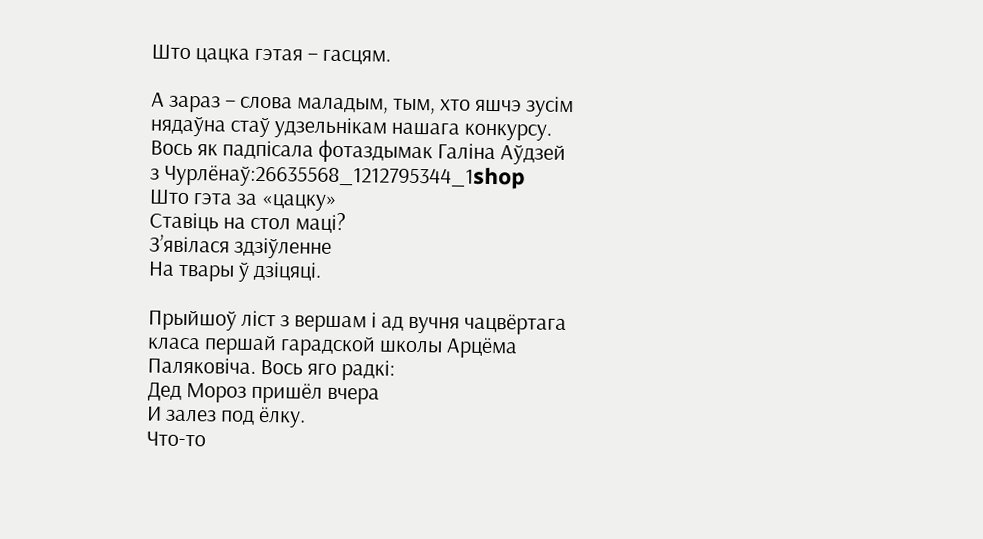Што цацка гэтая – гасцям.

А зараз – слова маладым, тым, хто яшчэ зусім нядаўна стаў удзельнікам нашага конкурсу. Вось як падпісала фотаздымак Галіна Аўдзей з Чурлёнаў:26635568_1212795344_1shop
Што гэта за «цацку»
Ставіць на стол маці?
З’явілася здзіўленне
На твары ў дзіцяці.

Прыйшоў ліст з вершам і ад вучня чацвёртага класа першай гарадской школы Арцёма Паляковіча. Вось яго радкі:
Дед Мороз пришёл вчера
И залез под ёлку.
Что-то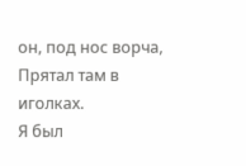он, под нос ворча,
Прятал там в иголках.
Я был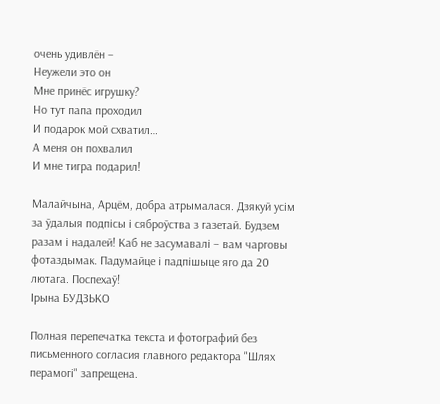очень удивлён –
Неужели это он
Мне принёс игрушку?
Но тут папа проходил
И подарок мой схватил…
А меня он похвалил
И мне тигра подарил!

Малайчына, Арцём, добра атрымалася. Дзякуй усім за ўдалыя подпісы і сяброўства з газетай. Будзем разам і надалей! Каб не засумавалі – вам чарговы фотаздымак. Падумайце і падпішыце яго да 20 лютага. Поспехаў!
Ірына БУДЗЬКО

Полная перепечатка текста и фотографий без письменного согласия главного редактора "Шлях перамогі" запрещена.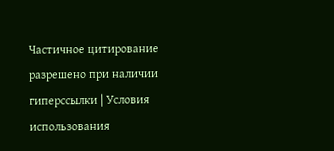Частичное цитирование разрешено при наличии гиперссылки | Условия использования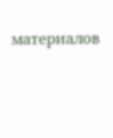материалов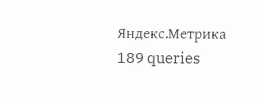Яндекс.Метрика 189 queries